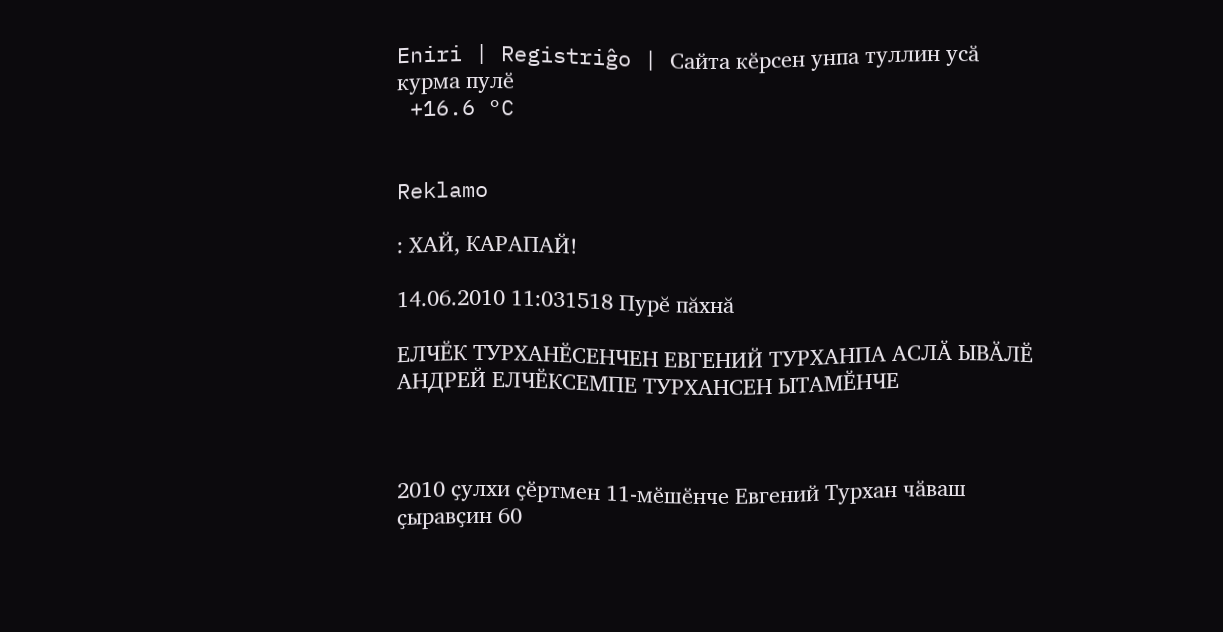Eniri | Registriĝo | Сайта кӗрсен унпа туллин усӑ курма пулӗ
 +16.6 °C


Reklamo

: ХАЙ, КАРАПАЙ!

14.06.2010 11:031518 Пурĕ пăхнă

ЕЛЧӖК ТУРХАНӖСЕНЧЕН ЕВГЕНИЙ ТУРХАНПА АСЛӐ ЫВӐЛӖ АНДРЕЙ ЕЛЧӖКСЕМПЕ ТУРХАНСЕН ЫТАМӖНЧЕ



2010 ҫулхи ҫӗртмен 11-мӗшӗнче Евгений Турхан чӑваш ҫыравҫин 60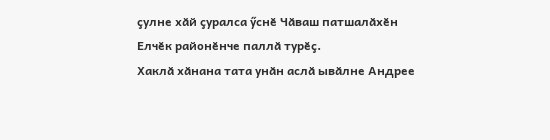ҫулне хӑй ҫуралса ӳснӗ Чӑваш патшалӑхӗн Елчӗк районӗнче паллӑ турӗҫ.
Хаклӑ хӑнана тата унӑн аслӑ ывӑлне Андрее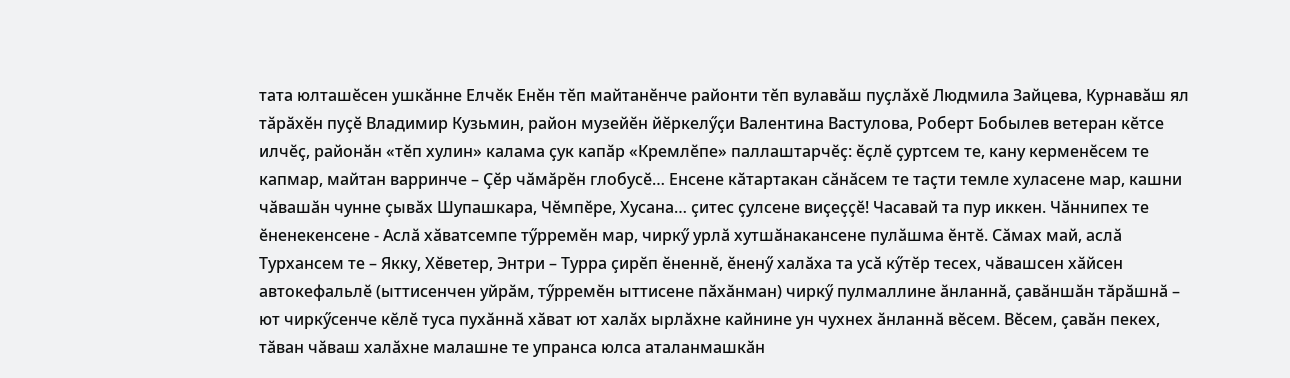тата юлташӗсен ушкӑнне Елчӗк Енӗн тӗп майтанӗнче районти тӗп вулавӑш пуҫлӑхӗ Людмила Зайцева, Курнавӑш ял тӑрӑхӗн пуҫӗ Владимир Кузьмин, район музейӗн йӗркелӳҫи Валентина Вастулова, Роберт Бобылев ветеран кӗтсе илчӗҫ, районӑн «тӗп хулин» калама ҫук капӑр «Кремлӗпе» паллаштарчӗҫ: ӗҫлӗ ҫуртсем те, кану керменӗсем те капмар, майтан варринче – Ҫӗр чӑмӑрӗн глобусӗ… Енсене кӑтартакан сӑнӑсем те таҫти темле хуласене мар, кашни чӑвашӑн чунне ҫывӑх Шупашкара, Чӗмпӗре, Хусана… ҫитес ҫулсене виҫеҫҫӗ! Часавай та пур иккен. Чӑннипех те ӗненекенсене - Аслӑ хӑватсемпе тӳрремӗн мар, чиркӳ урлӑ хутшӑнакансене пулӑшма ӗнтӗ. Сӑмах май, аслӑ Турхансем те – Якку, Хӗветер, Энтри – Турра ҫирӗп ӗненнӗ, ӗненӳ халӑха та усӑ кӳтӗр тесех, чӑвашсен хӑйсен автокефальлӗ (ыттисенчен уйрӑм, тӳрремӗн ыттисене пӑхӑнман) чиркӳ пулмаллине ӑнланнӑ, ҫавӑншӑн тӑрӑшнӑ – ют чиркӳсенче кӗлӗ туса пухӑннӑ хӑват ют халӑх ырлӑхне кайнине ун чухнех ӑнланнӑ вӗсем. Вӗсем, ҫавӑн пекех, тӑван чӑваш халӑхне малашне те упранса юлса аталанмашкӑн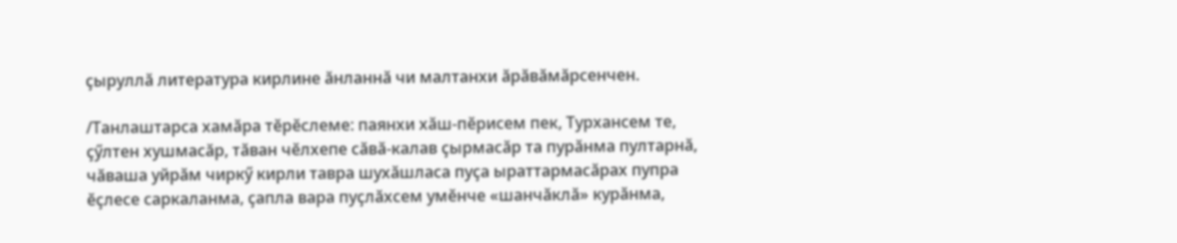ҫыруллӑ литература кирлине ӑнланнӑ чи малтанхи ӑрӑвӑмӑрсенчен.

/Танлаштарса хамӑра тӗрӗслеме: паянхи хӑш-пӗрисем пек, Турхансем те, ҫӳлтен хушмасӑр, тӑван чӗлхепе сӑвӑ-калав ҫырмасӑр та пурӑнма пултарнӑ, чӑваша уйрӑм чиркӳ кирли тавра шухӑшласа пуҫа ыраттармасӑрах пупра ӗҫлесе саркаланма, ҫапла вара пуҫлӑхсем умӗнче «шанчӑклӑ» курӑнма,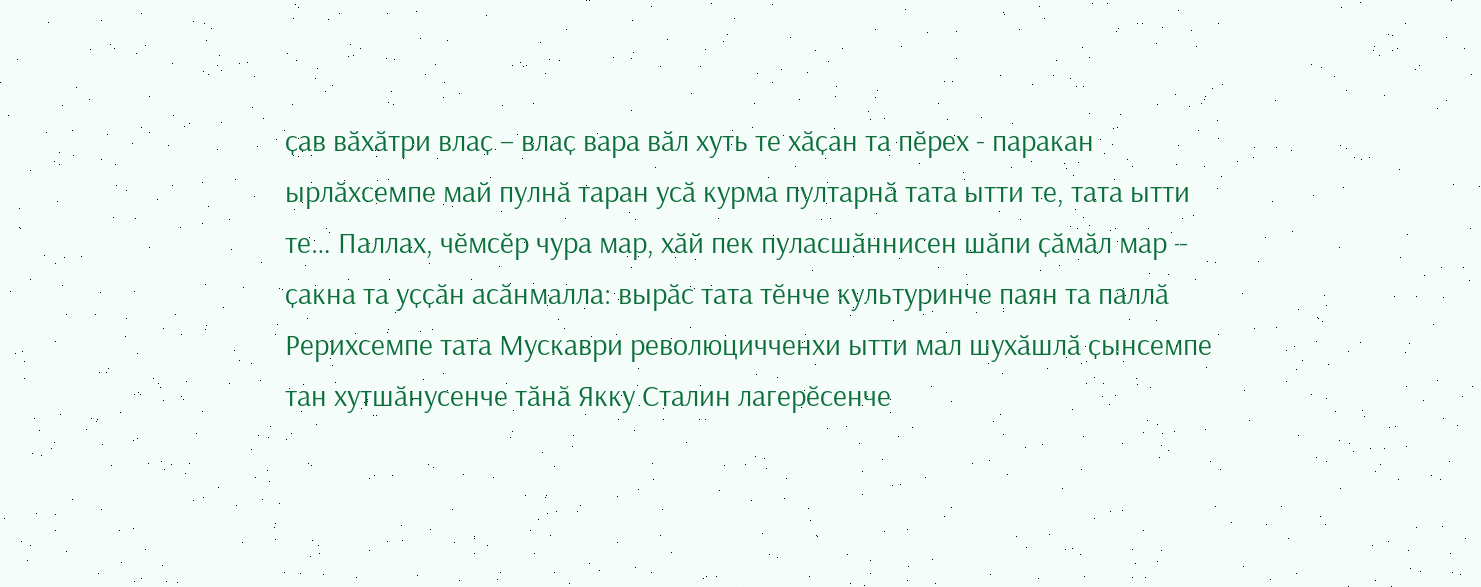ҫав вӑхӑтри влаҫ – влаҫ вара вӑл хуть те хӑҫан та пӗрех - паракан ырлӑхсемпе май пулнӑ таран усӑ курма пултарнӑ тата ытти те, тата ытти те… Паллах, чӗмсӗр чура мар, хӑй пек пуласшӑннисен шӑпи ҫӑмӑл мар – ҫакна та уҫҫӑн асӑнмалла: вырӑс тата тӗнче культуринче паян та паллӑ Рерихсемпе тата Мускаври революцичченхи ытти мал шухӑшлӑ ҫынсемпе тан хутшӑнусенче тӑнӑ Якку Сталин лагерӗсенче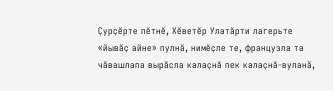Ҫурҫӗрте пӗтнӗ, Хӗветӗр Улатӑрти лагерьте «йывӑҫ айне» пулнӑ, нимӗҫле те, французла та чӑвашлапа вырӑсла калаҫнӑ пек калаҫнӑ-вуланӑ,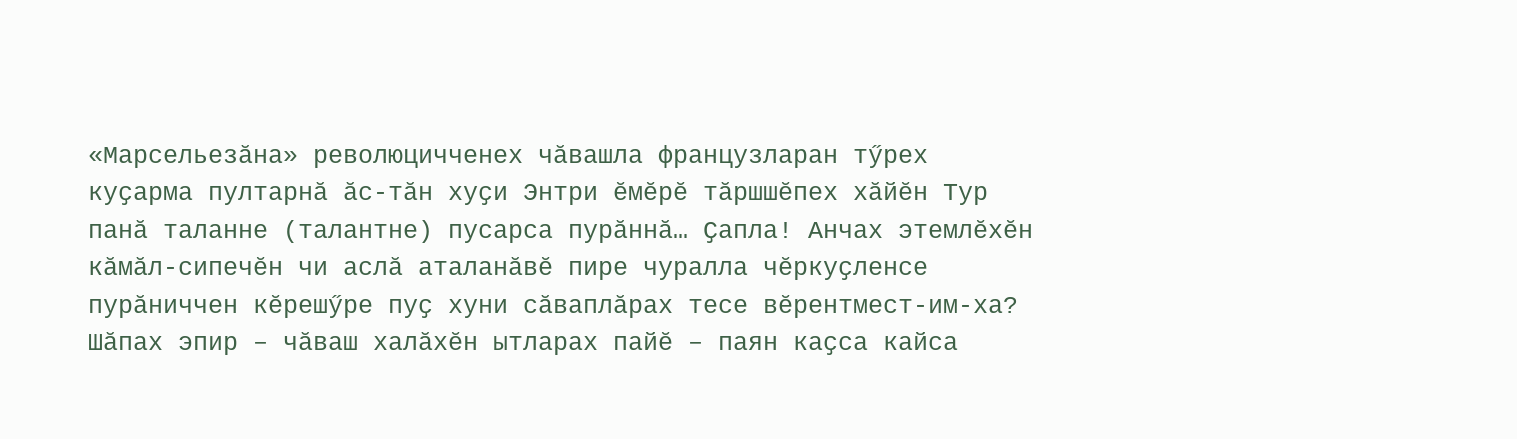«Марсельезӑна» революцичченех чӑвашла французларан тӳрех куҫарма пултарнӑ ӑс-тӑн хуҫи Энтри ӗмӗрӗ тӑршшӗпех хӑйӗн Тур панӑ таланне (талантне) пусарса пурӑннӑ… Ҫапла! Анчах этемлӗхӗн кӑмӑл-сипечӗн чи аслӑ аталанӑвӗ пире чуралла чӗркуҫленсе пурӑниччен кӗрешӳре пуҫ хуни сӑваплӑрах тесе вӗрентмест-им-ха? Шӑпах эпир – чӑваш халӑхӗн ытларах пайӗ – паян каҫса кайса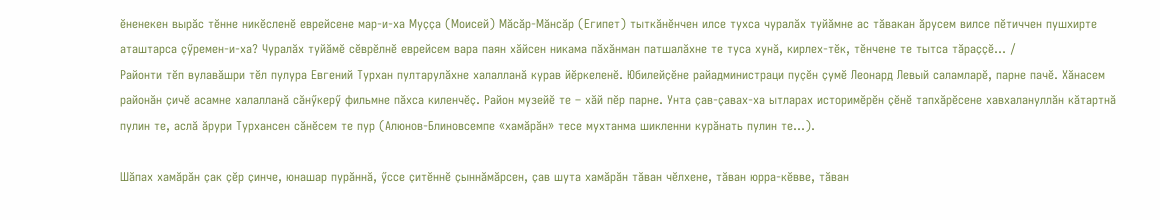ӗненекен вырӑс тӗнне никӗсленӗ еврейсене мар-и-ха Муҫҫа (Моисей) Мӑсӑр-Мӑнсӑр (Египет) тыткӑнӗнчен илсе тухса чуралӑх туйӑмне ас тӑвакан ӑрусем вилсе пӗтиччен пушхирте аташтарса ҫӳремен-и-ха? Чуралӑх туйӑмӗ сӗврӗлнӗ еврейсем вара паян хӑйсен никама пӑхӑнман патшалӑхне те туса хунӑ, кирлех-тӗк, тӗнчене те тытса тӑраҫҫӗ… /
Районти тӗп вулавӑшри тӗл пулура Евгений Турхан пултарулӑхне халалланӑ курав йӗркеленӗ. Юбилейҫӗне райадминистраци пуҫӗн ҫумӗ Леонард Левый саламларӗ, парне пачӗ. Хӑнасем районӑн ҫичӗ асамне халалланӑ сӑнӳкерӳ фильмне пӑхса киленчӗҫ. Район музейӗ те – хӑй пӗр парне. Унта ҫав-ҫавах-ха ытларах историмӗрӗн ҫӗнӗ тапхӑрӗсене хавхалануллӑн кӑтартнӑ пулин те, аслӑ ӑрури Турхансен сӑнӗсем те пур (Алюнов-Блиновсемпе «хамӑрӑн» тесе мухтанма шикленни курӑнать пулин те…).

Шӑпах хамӑрӑн ҫак ҫӗр ҫинче, юнашар пурӑннӑ, ӳссе ҫитӗннӗ ҫыннӑмӑрсен, ҫав шута хамӑрӑн тӑван чӗлхене, тӑван юрра-кӗвве, тӑван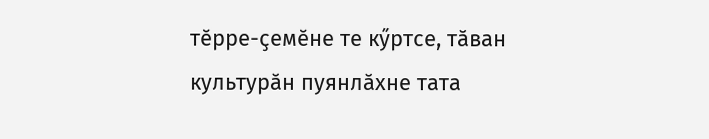тӗрре-ҫемӗне те кӳртсе, тӑван культурӑн пуянлӑхне тата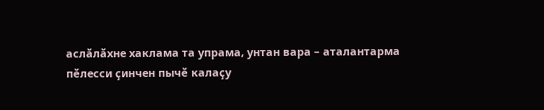аслӑлӑхне хаклама та упрама, унтан вара – аталантарма пӗлесси ҫинчен пычӗ калаҫу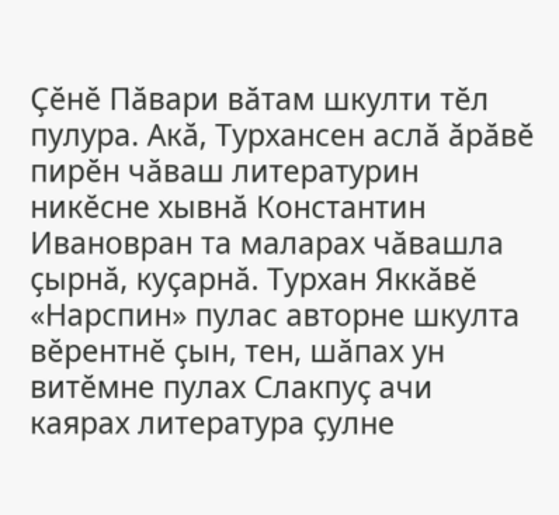Ҫӗнӗ Пӑвари вӑтам шкулти тӗл пулура. Акӑ, Турхансен аслӑ ӑрӑвӗ пирӗн чӑваш литературин никӗсне хывнӑ Константин Ивановран та маларах чӑвашла ҫырнӑ, куҫарнӑ. Турхан Яккӑвӗ «Нарспин» пулас авторне шкулта вӗрентнӗ ҫын, тен, шӑпах ун витӗмне пулах Слакпуҫ ачи каярах литература ҫулне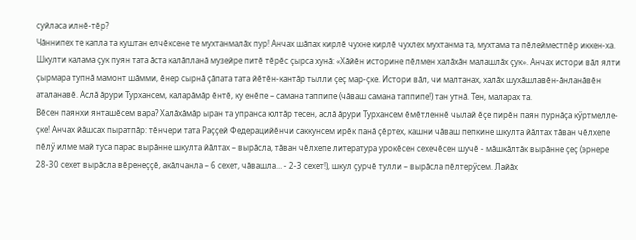суйласа илнӗ-тӗр?
Чӑннипех те капла та куштан елчӗксене те мухтанмалӑх пур! Анчах шӑпах кирлӗ чухне кирлӗ чухлех мухтанма та, мухтама та пӗлейместпӗр иккен-ха. Шкулти калама ҫук пуян тата ӑста калӑпланӑ музейре питӗ тӗрӗс ҫырса хунӑ: «Хӑйӗн историне пӗлмен халӑхӑн малашлӑх ҫук». Анчах истори вӑл ялти ҫырмара тупнӑ мамонт шӑмми, ӗнер сырнӑ ҫӑпата тата йӗтӗн-кантӑр тылли ҫеҫ мар-ҫке. Истори вӑл, чи малтанах, халӑх шухӑшлавӗн-ӑнланӑвӗн аталанавӗ. Аслӑ ӑрури Турхансем, каларӑмӑр ӗнтӗ, ку енӗпе – самана таппипе (чӑваш самана таппипе!) тан утнӑ. Тен, маларах та.
Вӗсен паянхи янташӗсем вара? Халӑхӑмӑр ыран та упранса юлтӑр тесен, аслӑ ӑрури Турхансем ӗмӗтленнӗ чылай ӗҫе пирӗн паян пурнӑҫа кӳртмелле-ҫке! Анчах йӑшсах пыратпӑр: тӗнчери тата Раҫҫей Федерацийӗнчи саккунсем ирӗк панӑ ҫӗртех, кашни чӑваш пепкине шкулта йӑлтах тӑван чӗлхепе пӗлӳ илме май туса парас вырӑнне шкулта йӑлтах – вырӑсла, тӑван чӗлхепе литература урокӗсен сехечӗсен шучӗ - мӑшкӑлтӑк вырӑнне ҫеҫ (эрнере 28-30 сехет вырӑсла вӗренеҫҫӗ, акӑлчанла – 6 сехет, чӑвашла… - 2-3 сехет!), шкул ҫурчӗ тулли – вырӑсла пӗлтерӳсем. Лайӑх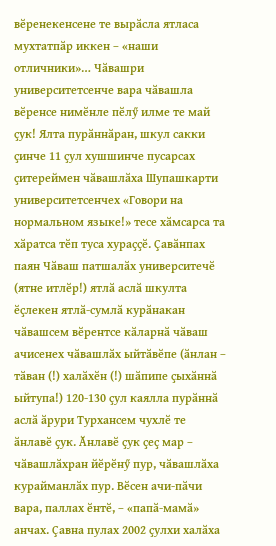вӗренекенсене те вырӑсла ятласа мухтатпӑр иккен – «наши отличники»… Чӑвашри университетсенче вара чӑвашла вӗренсе нимӗнле пӗлӳ илме те май ҫук! Ялта пурӑннӑран, шкул сакки ҫинче 11 ҫул хушшинче пусарсах ҫитереймен чӑвашлӑха Шупашкарти университетсенчех «Говори на нормальном языке!» тесе хӑмсарса та хӑратса тӗп туса хураҫҫӗ. Ҫавӑнпах паян Чӑваш патшалӑх университечӗ (ятне итлӗр!) ятлӑ аслӑ шкулта ӗҫлекен ятлӑ-сумлӑ курӑнакан чӑвашсем вӗрентсе кӑларнӑ чӑваш ачисенех чӑвашлӑх ыйтӑвӗпе (ӑнлан – тӑван (!) халӑхӗн (!) шӑпипе ҫыхӑннӑ ыйтупа!) 120-130 ҫул каялла пурӑннӑ аслӑ ӑрури Турхансем чухлӗ те ӑнлавӗ ҫук. Ӑнлавӗ ҫук ҫеҫ мар – чӑвашлӑхран йӗрӗнӳ пур, чӑвашлӑха курайманлӑх пур. Вӗсен ачи-пӑчи вара, паллах ӗнтӗ, – «папӑ-мамӑ» анчах. Ҫавна пулах 2002 ҫулхи халӑха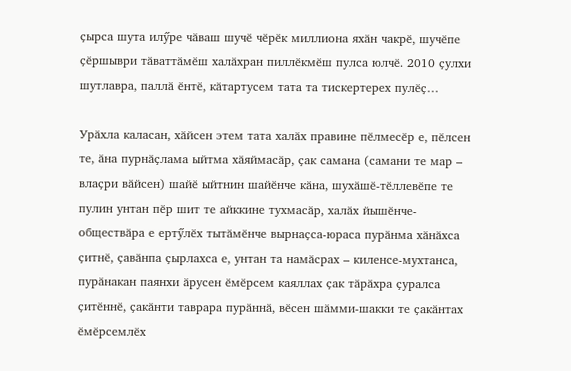ҫырса шута илӳре чӑваш шучӗ чӗрӗк миллиона яхӑн чакрӗ, шучӗпе ҫӗршыври тӑваттӑмӗш халӑхран пиллӗкмӗш пулса юлчӗ. 2010 ҫулхи шутлавра, паллӑ ӗнтӗ, кӑтартусем тата та тискертерех пулӗҫ…

Урӑхла каласан, хӑйсен этем тата халӑх правине пӗлмесӗр е, пӗлсен те, ӑна пурнӑҫлама ыйтма хӑяймасӑр, ҫак самана (самани те мар – влаҫри вӑйсен) шайӗ ыйтнин шайӗнче кӑна, шухӑшӗ-тӗллевӗпе те пулин унтан пӗр шит те айккине тухмасӑр, халӑх йышӗнче-обществӑра е ертӳлӗх тытӑмӗнче вырнаҫса-юраса пурӑнма хӑнӑхса ҫитнӗ, ҫавӑнпа ҫырлахса е, унтан та намӑсрах – киленсе-мухтанса, пурӑнакан паянхи ӑрусен ӗмӗрсем каяллах ҫак тӑрӑхра ҫуралса ҫитӗннӗ, ҫакӑнти таврара пурӑннӑ, вӗсен шӑмми-шакки те ҫакӑнтах ӗмӗрсемлӗх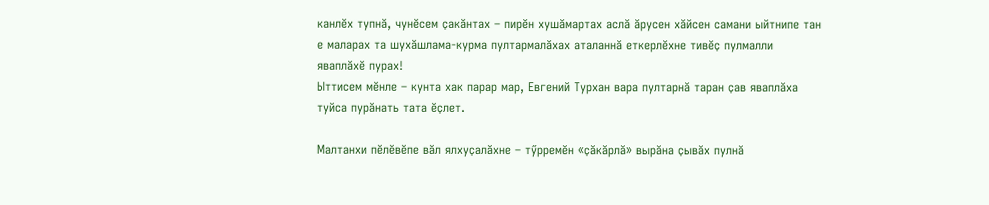канлӗх тупнӑ, чунӗсем ҫакӑнтах – пирӗн хушӑмартах аслӑ ӑрусен хӑйсен самани ыйтнипе тан е маларах та шухӑшлама-курма пултармалӑхах аталаннӑ еткерлӗхне тивӗҫ пулмалли яваплӑхӗ пурах!
Ыттисем мӗнле – кунта хак парар мар, Евгений Турхан вара пултарнӑ таран ҫав яваплӑха туйса пурӑнать тата ӗҫлет.

Малтанхи пӗлӗвӗпе вӑл ялхуҫалӑхне – тӳрремӗн «ҫӑкӑрлӑ» вырӑна ҫывӑх пулнӑ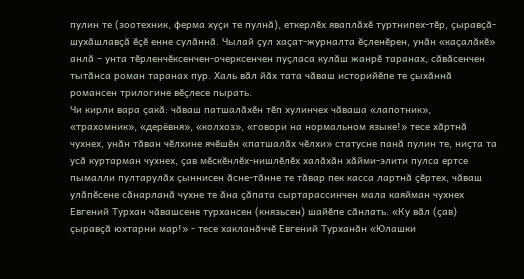пулин те (зоотехник, ферма хуҫи те пулнӑ), еткерлӗх яваплӑхӗ туртнипех-тӗр, ҫыравҫӑ-шухӑшлавҫӑ ӗҫӗ енне сулӑннӑ. Чылай ҫул хаҫат-журналта ӗҫленӗрен, унӑн «каҫалӑкӗ» анлӑ – унта тӗрленчӗксенчен-очерксенчен пуҫласа кулӑш жанрӗ таранах, сӑвӑсенчен тытӑнса роман таранах пур. Халь вӑл йӑх тата чӑваш историйӗпе те ҫыхӑннӑ романсен трилогине вӗҫлесе пырать.
Чи кирли вара ҫакӑ: чӑваш патшалӑхӗн тӗп хулинчех чӑваша «лапотник», «трахомник», «дерёвня», «колхоз», «говори на нормальном языке!» тесе хӑртнӑ чухнех, унӑн тӑван чӗлхине ячӗшӗн «патшалӑх чӗлхи» статусне панӑ пулин те, ниҫта та усӑ куртарман чухнех, ҫав мӗскӗнлӗх-нишлӗлӗх халӑхӑн хӑйми-элити пулса ертсе пымалли пултарулӑх ҫыннисен ӑсне-тӑнне те тӑвар пек касса лартнӑ ҫӗртех, чӑваш улӑпӗсене сӑнарланӑ чухне те ӑна ҫӑпата сыртарассинчен мала каяйман чухнех Евгений Турхан чӑвашсене турхансен (князьсен) шайӗпе сӑнлать. «Ку вӑл (ҫав) ҫыравҫӑ юхтарни мар!» - тесе хакланӑччӗ Евгений Турханӑн «Юлашки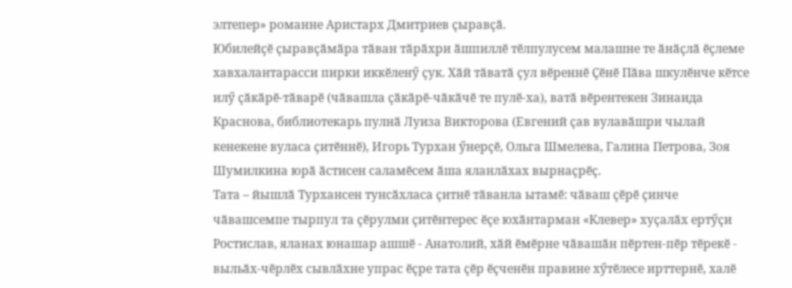элтепер» романне Аристарх Дмитриев ҫыравҫӑ.
Юбилейҫӗ ҫыравҫӑмӑра тӑван тӑрӑхри ӑшпиллӗ тӗлпулусем малашне те ӑнӑҫлӑ ӗҫлеме хавхалантарасси пирки иккӗленӳ ҫук. Хӑй тӑватӑ ҫул вӗреннӗ Ҫӗнӗ Пӑва шкулӗнче кӗтсе илӳ ҫӑкӑрӗ-тӑварӗ (чӑвашла ҫӑкӑрӗ-чӑкӑчӗ те пулӗ-ха), ватӑ вӗрентекен Зинаида Краснова, библиотекарь пулнӑ Луиза Викторова (Евгений ҫав вулавӑшри чылай кенекене вуласа ҫитӗннӗ), Игорь Турхан ӳнерҫӗ, Ольга Шмелева, Галина Петрова, Зоя Шумилкина юрӑ ӑстисен саламӗсем ӑша яланлӑхах вырнаҫрӗҫ.
Тата – йышлӑ Турхансен тунсӑхласа ҫитнӗ тӑванла ытамӗ: чӑваш ҫӗрӗ ҫинче чӑвашсемпе тырпул та ҫӗрулми ҫитӗнтерес ӗҫе юхӑнтарман «Клевер» хуҫалӑх ертӳҫи Ростислав, яланах юнашар ашшӗ - Анатолий, хӑй ӗмӗрне чӑвашӑн пӗртен-пӗр тӗрекӗ - выльӑх-чӗрлӗх сывлӑхне упрас ӗҫре тата ҫӗр ӗҫченӗн правине хӳтӗлесе ирттернӗ, халӗ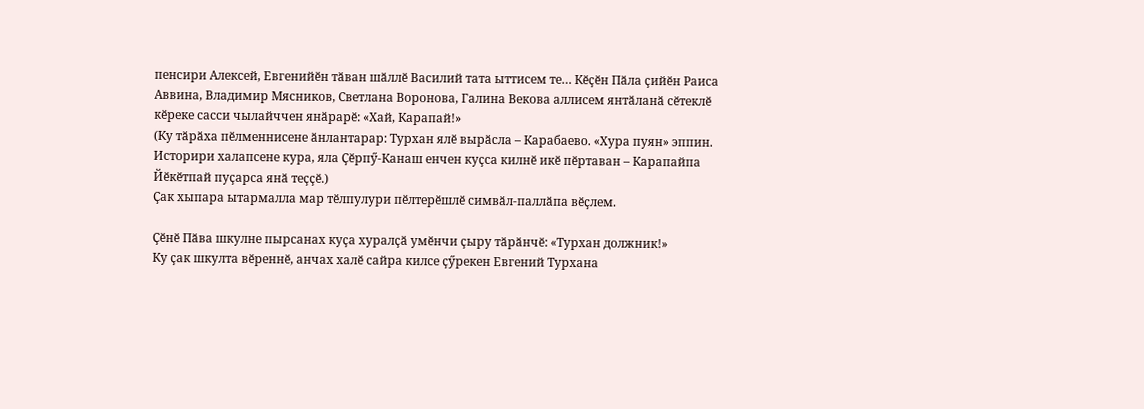пенсири Алексей, Евгенийӗн тӑван шӑллӗ Василий тата ыттисем те… Кӗҫӗн Пӑла ҫийӗн Раиса Аввина, Владимир Мясников, Светлана Воронова, Галина Векова аллисем янтӑланӑ сӗтеклӗ кӗреке сасси чылайччен янӑрарӗ: «Хай, Карапай!»
(Ку тӑрӑха пӗлменнисене ӑнлантарар: Турхан ялӗ вырӑсла – Карабаево. «Хура пуян» эппин. Историри халапсене кура, яла Ҫӗрпӳ-Канаш енчен куҫса килнӗ икӗ пӗртаван – Карапайпа Йӗкӗтпай пуҫарса янӑ теҫҫӗ.)
Ҫак хыпара ытармалла мар тӗлпулури пӗлтерӗшлӗ симвӑл-паллӑпа вӗҫлем.

Ҫӗнӗ Пӑва шкулне пырсанах куҫа хуралҫӑ умӗнчи ҫыру тӑрӑнчӗ: «Турхан должник!»
Ку ҫак шкулта вӗреннӗ, анчах халӗ сайра килсе ҫӳрекен Евгений Турхана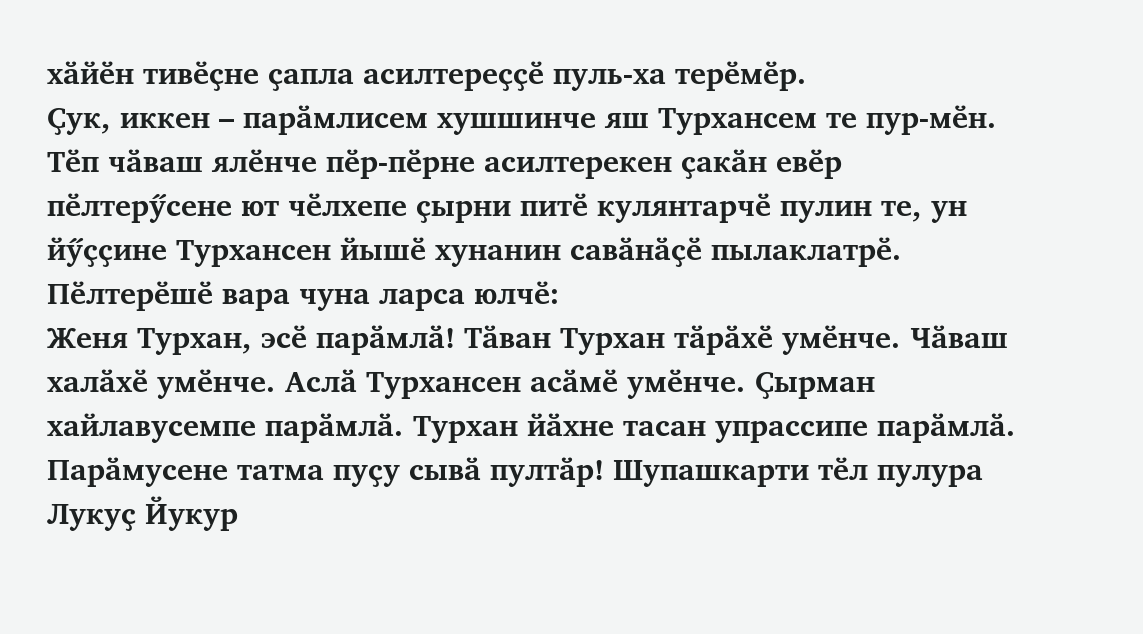хӑйӗн тивӗҫне ҫапла асилтереҫҫӗ пуль-ха терӗмӗр.
Ҫук, иккен – парӑмлисем хушшинче яш Турхансем те пур-мӗн. Тӗп чӑваш ялӗнче пӗр-пӗрне асилтерекен ҫакӑн евӗр пӗлтерӳсене ют чӗлхепе ҫырни питӗ кулянтарчӗ пулин те, ун йӳҫҫине Турхансен йышӗ хунанин савӑнӑҫӗ пылаклатрӗ.
Пӗлтерӗшӗ вара чуна ларса юлчӗ:
Женя Турхан, эсӗ парӑмлӑ! Тӑван Турхан тӑрӑхӗ умӗнче. Чӑваш халӑхӗ умӗнче. Аслӑ Турхансен асӑмӗ умӗнче. Ҫырман хайлавусемпе парӑмлӑ. Турхан йӑхне тасан упрассипе парӑмлӑ. Парӑмусене татма пуҫу сывӑ пултӑр! Шупашкарти тӗл пулура Лукуҫ Йукур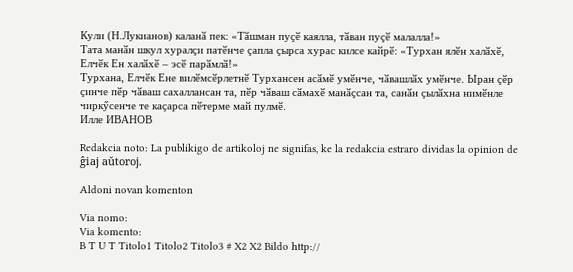Кули (Н.Лукианов) каланӑ пек: «Тӑшман пуҫӗ каялла, тӑван пуҫӗ малалла!»
Тата манӑн шкул хуралҫи патӗнче ҫапла ҫырса хурас килсе кайрӗ: «Турхан ялӗн халӑхӗ, Елчӗк Ен халӑхӗ – эсӗ парӑмлӑ!»
Турхана, Елчӗк Ене вилӗмсӗрлетнӗ Турхансен асӑмӗ умӗнче, чӑвашлӑх умӗнче. Ыран ҫӗр ҫинче пӗр чӑваш сахаллансан та, пӗр чӑваш сӑмахӗ манӑҫсан та, санӑн ҫылӑхна нимӗнле чиркӳсенче те каҫарса пӗтерме май пулмӗ.
Илле ИВАНОВ

Redakcia noto: La publikigo de artikoloj ne signifas, ke la redakcia estraro dividas la opinion de ĝiaj aŭtoroj.

Aldoni novan komenton

Via nomo:
Via komento:
B T U T Titolo1 Titolo2 Titolo3 # X2 X2 Bildo http://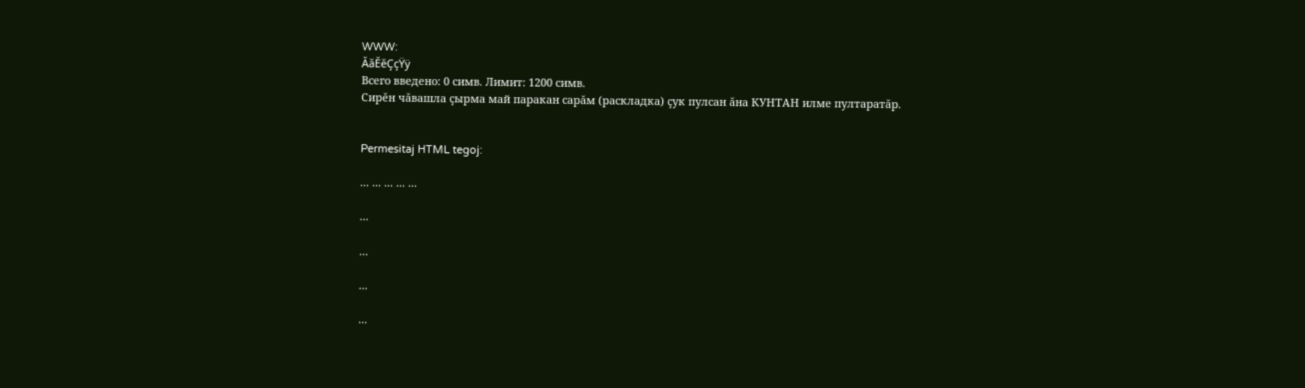WWW:
ĂăĔĕÇçŸÿ
Всего введено: 0 симв. Лимит: 1200 симв.
Сирĕн чăвашла çырма май паракан сарăм (раскладка) çук пулсан ăна КУНТАН илме пултаратăр.


Permesitaj HTML tegoj:

... ... ... ... ...

...

...

...

...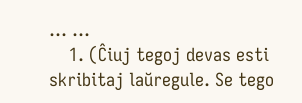... ...
    1. (Ĉiuj tegoj devas esti skribitaj laŭregule. Se tego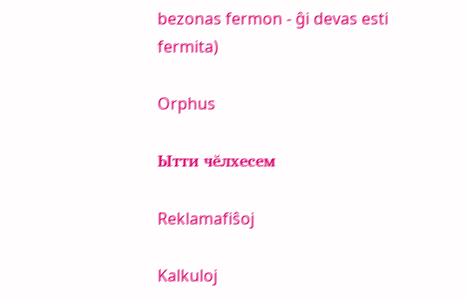bezonas fermon - ĝi devas esti fermita)

Orphus

Ытти чĕлхесем

Reklamafiŝoj

Kalkuloj